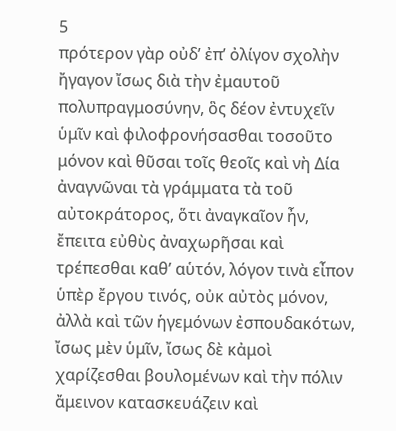5
πρότερον γὰρ οὐδ’ ἐπ’ ὀλίγον σχολὴν ἤγαγον ἴσως διὰ τὴν ἐμαυτοῦ πολυπραγμοσύνην, ὃς δέον ἐντυχεῖν ὑμῖν καὶ φιλοφρονήσασθαι τοσοῦτο μόνον καὶ θῦσαι τοῖς θεοῖς καὶ νὴ Δία ἀναγνῶναι τὰ γράμματα τὰ τοῦ αὐτοκράτορος, ὅτι ἀναγκαῖον ἦν, ἔπειτα εὐθὺς ἀναχωρῆσαι καὶ τρέπεσθαι καθ’ αὑτόν, λόγον τινὰ εἶπον ὑπὲρ ἔργου τινός, οὐκ αὐτὸς μόνον, ἀλλὰ καὶ τῶν ἡγεμόνων ἐσπουδακότων, ἴσως μὲν ὑμῖν, ἴσως δὲ κἀμοὶ χαρίζεσθαι βουλομένων καὶ τὴν πόλιν ἄμεινον κατασκευάζειν καὶ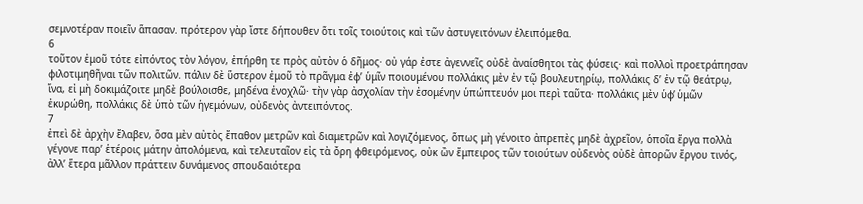σεμνοτέραν ποιεῖν ἅπασαν. πρότερον γὰρ ἴστε δήπουθεν ὅτι τοῖς τοιούτοις καὶ τῶν ἀστυγειτόνων ἐλειπόμεθα.
6
τοῦτον ἐμοῦ τότε εἰπόντος τὸν λόγον, ἐπήρθη τε πρὸς αὐτὸν ὁ δῆμος· οὐ γάρ ἐστε ἀγεννεῖς οὐδὲ ἀναίσθητοι τὰς φύσεις· καὶ πολλοὶ προετράπησαν φιλοτιμηθῆναι τῶν πολιτῶν. πάλιν δὲ ὕστερον ἐμοῦ τὸ πρᾶγμα ἐφ’ ὑμῖν ποιουμένου πολλάκις μὲν ἐν τῷ βουλευτηρίῳ, πολλάκις δ’ ἐν τῷ θεάτρῳ, ἵνα, εἰ μὴ δοκιμάζοιτε μηδὲ βούλοισθε, μηδένα ἐνοχλῶ· τὴν γὰρ ἀσχολίαν τὴν ἐσομένην ὑπώπτευόν μοι περὶ ταῦτα· πολλάκις μὲν ὑφ̓ ὑμῶν ἐκυρώθη, πολλάκις δὲ ὑπὸ τῶν ἡγεμόνων, οὐδενὸς ἀντειπόντος.
7
ἐπεὶ δὲ ἀρχὴν ἔλαβεν, ὅσα μὲν αὐτὸς ἔπαθον μετρῶν καὶ διαμετρῶν καὶ λογιζόμενος, ὅπως μὴ γένοιτο ἀπρεπὲς μηδὲ ἀχρεῖον, ὁποῖα ἔργα πολλὰ γέγονε παρ’ ἑτέροις μάτην ἀπολόμενα, καὶ τελευταῖον εἰς τὰ ὄρη φθειρόμενος, οὐκ ὢν ἔμπειρος τῶν τοιούτων οὐδενὸς οὐδὲ ἀπορῶν ἔργου τινός, ἀλλ’ ἕτερα μᾶλλον πράττειν δυνάμενος σπουδαιότερα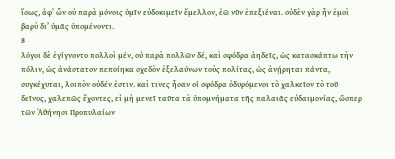ἴσως, ἀφ’ ὧν οὐ παρὰ μόνοις ὑμῖν εὐδοκιμεῖν ἔμελλον, ἐῶ νῦν ἐπεξιέναι. οὐδὲν γὰρ ἦν ἐμοὶ βαρὺ δι’ ὑμᾶς ὑπομένοντι.
8
λόγοι δὲ ἐγίγνοντο πολλοὶ μέν, οὐ παρὰ πολλῶν δέ, καὶ σφόδρα ἀηδεῖς, ὡς κατασκάπτω τὴν πόλιν, ὡς ἀνάστατον πεποίηκα σχεδὸν ἐξελαύνων τοὺς πολίτας, ὡς ἀνῄρηται πάντα, συγκέχυται, λοιπὸν οὐδέν ἐστιν. καὶ τινες ἦσαν οἱ σφόδρα ὀδυρόμενοι τὸ χαλκεῖον τὸ τοῦ δεῖνος, χαλεπῶς ἔχοντες, εἰ μὴ μενεῖ ταῦτα τὰ ὑπομνήματα τῆς παλαιᾶς εὐδαιμονίας, ὥσπερ τῶν Ἀθήνησι Προπυλαίων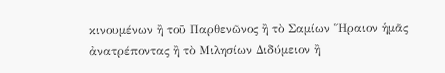κινουμένων ἢ τοῦ Παρθενῶνος ἢ τὸ Σαμίων Ἥραιον ἡμᾶς ἀνατρέποντας ἢ τὸ Μιλησίων Διδύμειον ἢ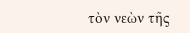τὸν νεὼν τῆς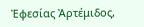Ἐφεσίας Ἀρτέμιδος,